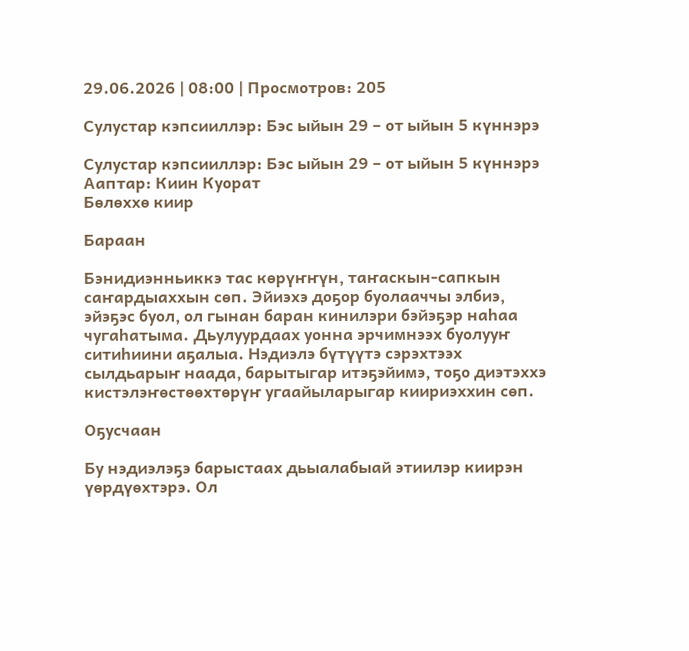29.06.2026 | 08:00 | Просмотров: 205

Сулустар кэпсииллэр: Бэс ыйын 29 – от ыйын 5 күннэрэ

Сулустар кэпсииллэр: Бэс ыйын 29 – от ыйын 5 күннэрэ
Ааптар: Киин Куорат
Бөлөххө киир

Бараан

Бэнидиэнньиккэ тас көрүҥҥүн, таҥаскын-сапкын саҥардыаххын сөп. Эйиэхэ доҕор буолааччы элбиэ, эйэҕэс буол, ол гынан баран кинилэри бэйэҕэр наһаа чугаһатыма. Дьулуурдаах уонна эрчимнээх буолууҥ ситиһиини аҕалыа. Нэдиэлэ бүтүүтэ сэрэхтээх сылдьарыҥ наада, барытыгар итэҕэйимэ, тоҕо диэтэххэ кистэлэҥөстөөхтөрүҥ угаайыларыгар киириэххин сөп.

Оҕусчаан

Бу нэдиэлэҕэ барыстаах дьыалабыай этиилэр киирэн үөрдүөхтэрэ. Ол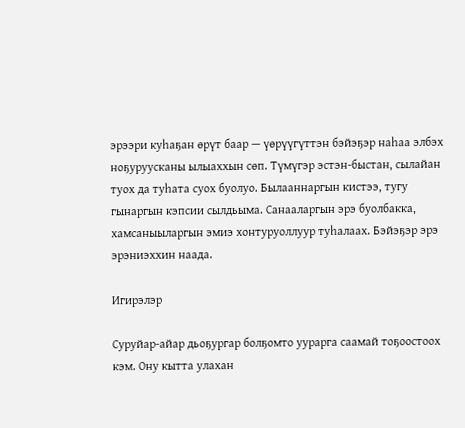эрээри куһаҕан өрүт баар — үөрүүгүттэн бэйэҕэр наһаа элбэх ноҕуруусканы ылыаххын сөп. Түмүгэр эстэн-быстан, сылайан туох да туһата суох буолуо. Былааннаргын кистээ, тугу гынаргын кэпсии сылдьыма. Санааларгын эрэ буолбакка, хамсаныыларгын эмиэ хонтуруоллуур туһалаах. Бэйэҕэр эрэ эрэниэххин наада.

Игирэлэр

Суруйар-айар дьоҕургар болҕомто уурарга саамай тоҕоостоох кэм. Ону кытта улахан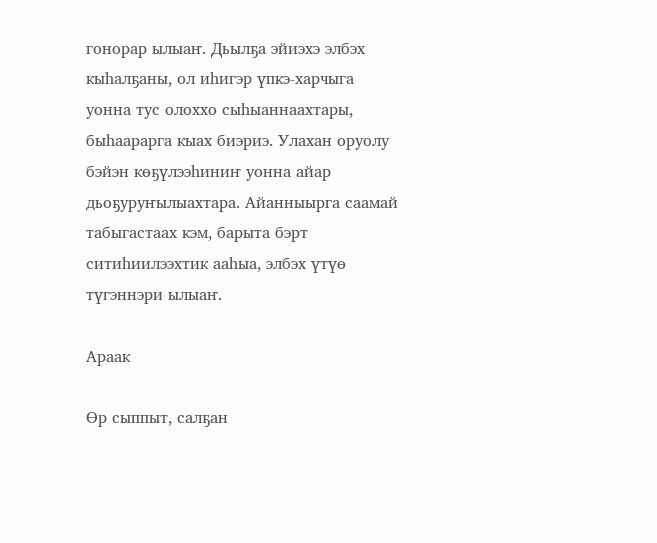гонорар ылыаҥ. Дьылҕа эйиэхэ элбэх кыһалҕаны, ол иһигэр үпкэ-харчыга уонна тус олоххо сыһыаннаахтары, быһаарарга кыах биэриэ. Улахан оруолу бэйэн көҕүлээһиниҥ уонна айар дьоҕуруҥылыахтара. Айанныырга саамай табыгастаах кэм, барыта бэрт ситиһиилээхтик ааһыа, элбэх үтүө түгэннэри ылыаҥ.

Араак

Өр сыппыт, салҕан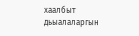хаалбыт дьыалаларгын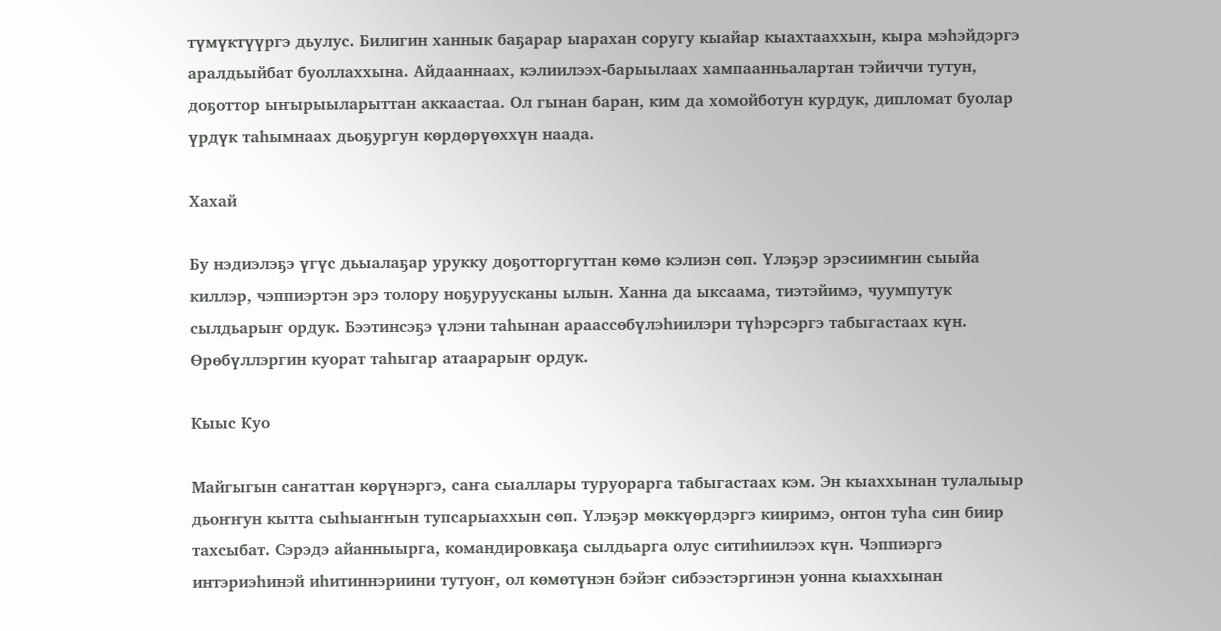түмүктүүргэ дьулус. Билигин ханнык баҕарар ыарахан соругу кыайар кыахтааххын, кыра мэhэйдэргэ аралдьыйбат буоллаххына. Айдааннаах, кэлиилээх-барыылаах хампаанньалартан тэйиччи тутун, доҕоттор ыҥырыыларыттан аккаастаа. Ол гынан баран, ким да хомойботун курдук, дипломат буолар үрдүк таһымнаах дьоҕургун көрдөрүөххүн наада.

Хахай

Бу нэдиэлэҕэ үгүс дьыалаҕар урукку доҕотторгуттан көмө кэлиэн сөп. Үлэҕэр эрэсиимҥин сыыйа киллэр, чэппиэртэн эрэ толору ноҕуруусканы ылын. Ханна да ыксаама, тиэтэйимэ, чуумпутук сылдьарыҥ ордук. Бээтинсэҕэ үлэни таһынан араассөбүлэһиилэри түһэрсэргэ табыгастаах күн. Өрөбүллэргин куорат таһыгар атаарарыҥ ордук.

Кыыс Куо

Майгыгын саҥаттан көрүнэргэ, саҥа сыаллары туруорарга табыгастаах кэм. Эн кыаххынан тулалыыр дьоҥҥун кытта сыһыаҥҥын тупсарыаххын сөп. Үлэҕэр мөккүөрдэргэ кииримэ, онтон туһа син биир тахсыбат. Сэрэдэ айанныырга, командировкаҕа сылдьарга олус ситиһиилээх күн. Чэппиэргэ интэриэһинэй иһитиннэриини тутуоҥ, ол көмөтүнэн бэйэҥ сибээстэргинэн уонна кыаххынан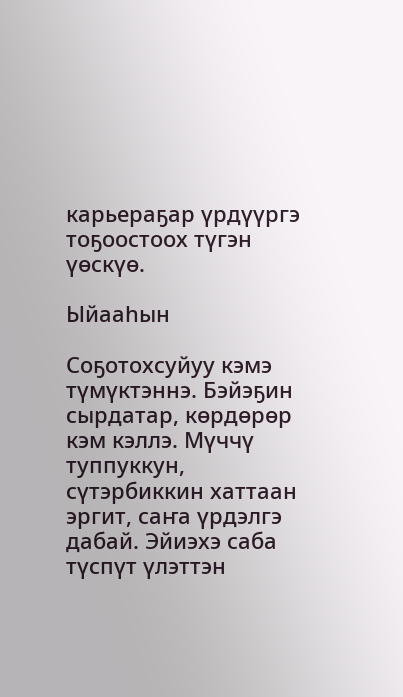карьераҕар үрдүүргэ тоҕоостоох түгэн үөскүө.

Ыйааһын

Соҕотохсуйуу кэмэ түмүктэннэ. Бэйэҕин сырдатар, көрдөрөр кэм кэллэ. Мүччү туппуккун, сүтэрбиккин хаттаан эргит, саҥа үрдэлгэ дабай. Эйиэхэ саба түспүт үлэттэн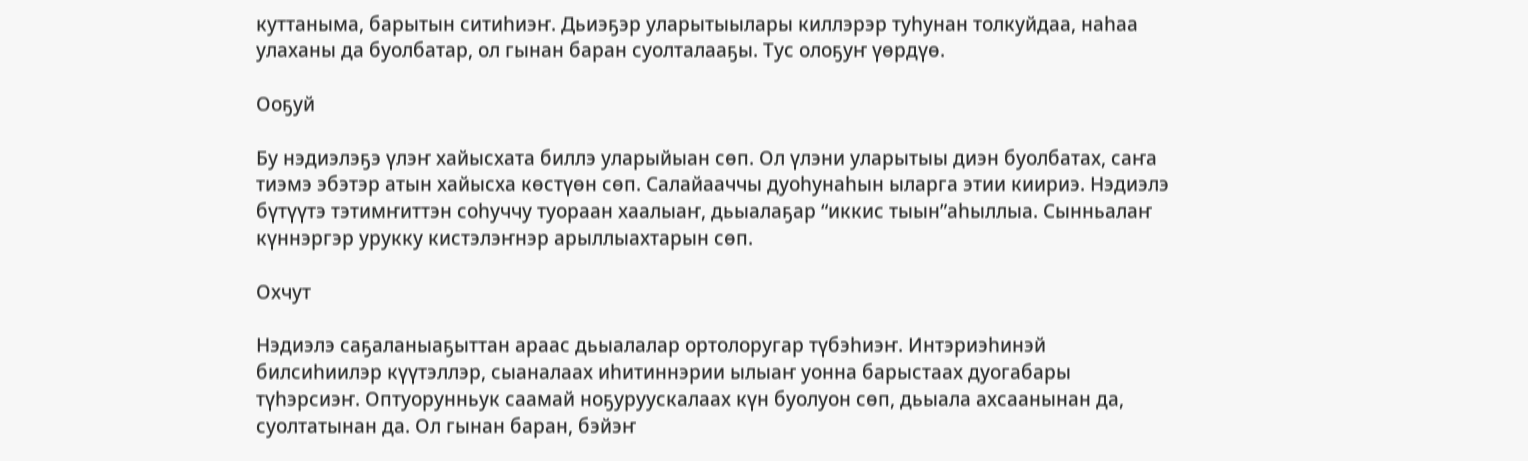куттаныма, барытын ситиһиэҥ. Дьиэҕэр уларытыылары киллэрэр туһунан толкуйдаа, наһаа улаханы да буолбатар, ол гынан баран суолталааҕы. Тус олоҕуҥ үөрдүө.

Ооҕуй

Бу нэдиэлэҕэ үлэҥ хайысхата биллэ уларыйыан сөп. Ол үлэни уларытыы диэн буолбатах, саҥа тиэмэ эбэтэр атын хайысха көстүөн сөп. Салайааччы дуоһунаһын ыларга этии киириэ. Нэдиэлэ бүтүүтэ тэтимҥиттэн соһуччу туораан хаалыаҥ, дьыалаҕар “иккис тыын”аһыллыа. Сынньалаҥ күннэргэр урукку кистэлэҥнэр арыллыахтарын сөп.

Охчут

Нэдиэлэ саҕаланыаҕыттан араас дьыалалар ортолоругар түбэһиэҥ. Интэриэһинэй билсиһиилэр күүтэллэр, сыаналаах иһитиннэрии ылыаҥ уонна барыстаах дуогабары түһэрсиэҥ. Оптуорунньук саамай ноҕуруускалаах күн буолуон сөп, дьыала ахсаанынан да, суолтатынан да. Ол гынан баран, бэйэҥ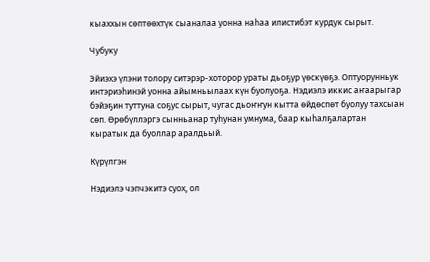кыаххын сөптөөхтүк сыаналаа уонна наһаа илистибэт курдук сырыт.

Чубуку

Эйиэхэ үлэни толору ситэрэр-хоторор ураты дьоҕур үөскүөҕэ. Оптуорунньук интэриэһинэй уонна айымньылаах күн буолуоҕа. Нэдиэлэ иккис аҥаарыгар бэйэҕин туттуна соҕус сырыт, чугас дьоҥҥун кытта өйдөспөт буолуу тахсыан сөп. Өрөбүллэргэ сынньанар туһунан умнума, баар кыһалҕалартан кыратык да буоллар аралдьый.

Күрүлгэн

Нэдиэлэ чэпчэкитэ суох, ол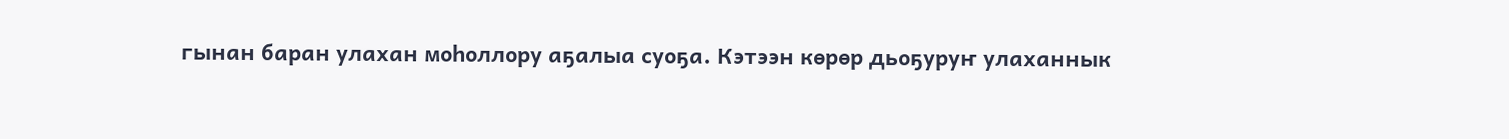гынан баран улахан моһоллору аҕалыа суоҕа. Кэтээн көрөр дьоҕуруҥ улаханнык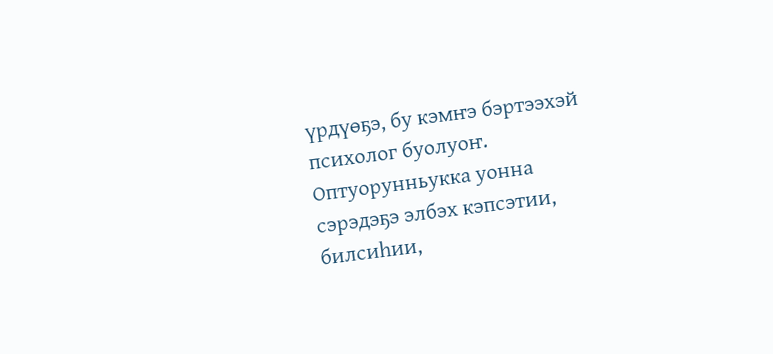үрдүөҕэ, бу кэмҥэ бэртээхэй психолог буолуоҥ. Оптуорунньукка уонна сэрэдэҕэ элбэх кэпсэтии, билсиһии,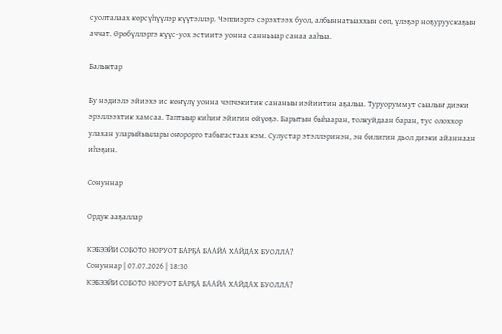суолталаах көрсүһүүлэр күүтэллэр. Чэппиэргэ сэрэхтээх буол, албыннатыаххын сөп, үлэҕэр ноҕуруускаҕын аччат. Өрөбүллэргэ күүс-уох эстиитэ уонна санньыар санаа ааһыа.

Балыктар

Бу нэдиэлэ эйиэхэ ис көҥүлү уонна чэпчэкитик сананыы иэйиитин аҕалыа. Туруоруммут сыалыҥ диэки эрэллээхтик хамсаа. Таптыыр киһиҥ эйигин өйүөҕэ. Барытын быһааран, толкуйдаан баран, тус олоххор улахан уларыйыылары оҥорорго табыгастаах кэм. Сулустар этэллэринэн, эн билигин дьол диэки айаннаан иһэҕин.

Сонуннар

Ордук ааҕаллар

КЭБЭЭЙИ СОБОТО НОРУОТ БАРҔА БААЙА ХАЙДАХ БУОЛЛА?
Сонуннар | 07.07.2026 | 18:30
КЭБЭЭЙИ СОБОТО НОРУОТ БАРҔА БААЙА ХАЙДАХ БУОЛЛА?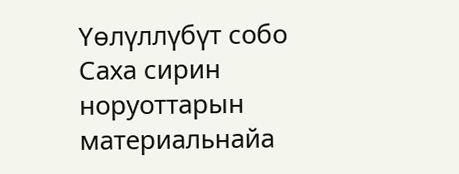Үөлүллүбүт собо Саха сирин норуоттарын материальнайа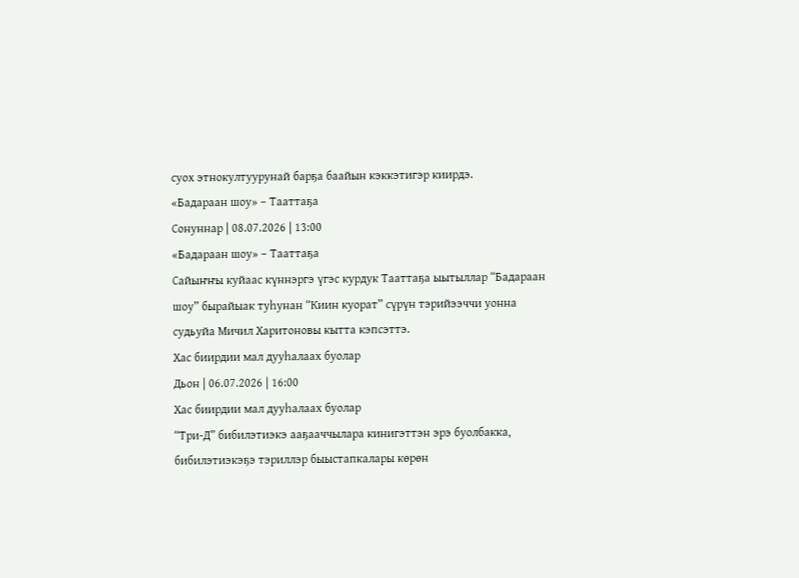суох этнокултуурунай барҕа баайын кэккэтигэр киирдэ.
«Бадараан шоу» – Тааттаҕа
Сонуннар | 08.07.2026 | 13:00
«Бадараан шоу» – Тааттаҕа
Сайыҥҥы куйаас күннэргэ үгэс курдук Тааттаҕа ыытыллар “Бадараан шоу” бырайыак туһунан “Киин куорат” сүрүн тэрийээччи уонна судьуйа Мичил Харитоновы кытта кэпсэттэ.
Хас биирдии мал дууһалаах буолар
Дьон | 06.07.2026 | 16:00
Хас биирдии мал дууһалаах буолар
“Три-Д” бибилэтиэкэ ааҕааччылара кинигэттэн эрэ буолбакка, бибилэтиэкэҕэ тэриллэр быыстапкалары көрөн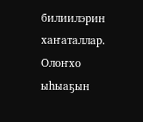билиилэрин хаҥаталлар.
Олоҥхо ыһыаҕын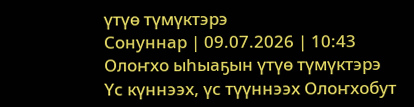үтүө түмүктэрэ
Сонуннар | 09.07.2026 | 10:43
Олоҥхо ыһыаҕын үтүө түмүктэрэ
Үс күннээх, үс түүннээх Олоҥхобут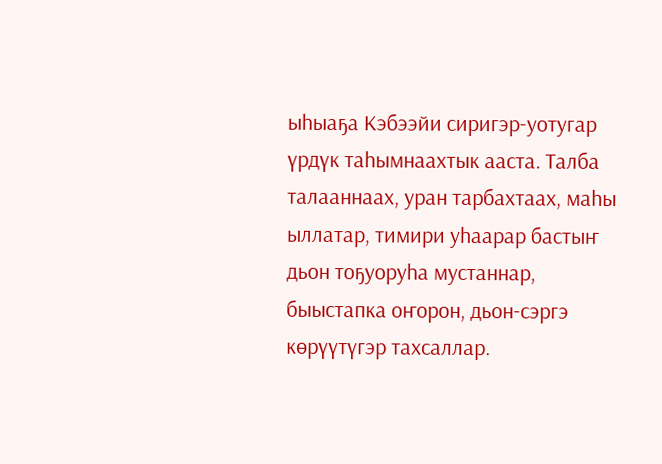ыһыаҕа Кэбээйи сиригэр-уотугар  үрдүк таһымнаахтык ааста. Талба талааннаах, уран тарбахтаах, маһы ыллатар, тимири уһаарар бастыҥ дьон тоҕуоруһа мустаннар, быыстапка оҥорон, дьон-сэргэ көрүүтүгэр тахсаллар.